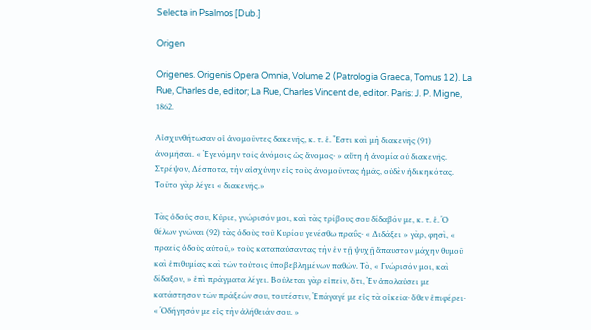Selecta in Psalmos [Dub.]

Origen

Origenes. Origenis Opera Omnia, Volume 2 (Patrologia Graeca, Tomus 12). La Rue, Charles de, editor; La Rue, Charles Vincent de, editor. Paris: J. P. Migne, 1862.

Αἰσχυνθήτωσαν οἱ ἀνομοῦντες δακενῆς, κ. τ. ἑ. Ἔστι καὶ μὴ διακενῆς (91) ἀνομῆσαι. « Ἐγενόμην τοῖς ἀνόμοις ὡς ἄνομος· » αὕτη ἡ ἀνομία οὐ διακενῆς. Στρέψον, Δέσποτα, τὴν αἰσχύνην εἰς τοὺς ἀνομοῦντας ἡμᾶς, οὐδὲν ἠδικηκότας. Τοῦτο γὰρ λέγει « διακενῆς.»

Τὰς ὀδούς σου, Κύριε, γνώρισόν μοι, καὶ τὰς τρίβους σου δίδαβόν με, κ. τ. ἑ. Ὁ θέλων γνῶναι (92) τὰς ὀδοὺς τοῦ Κυρίου γενέσθω πραΰς· « Διδάξει » γὰρ, φησὶ, « πραεῖς ὀδοὺς αὐτοῦ,» τοὺς καταπαύσαντας τὴν ἐν τῇ ψυχῇ ἄπαυστον μάχην θυμοῦ καὶ ἐπιθυμίας καὶ τῶν τούτοις ὑποβεβλημένων παθῶν. Τὸ, « Γνώρισόν μοι, καὶ δίδαξον, » ἐπὶ πράγματα λέγει. Βούλεται γὰρ εἰπεῖν, ὅτι, Ἐν ἀπολαύσει με κατάστησον τῶν πράξεών σου, τουτέστιν, Ἐπάγαγέ με εἰς τὰ οἰκεῖα· ὅθεν ἐπιφέρει· « Ὁδήγησόν με εἰς τὴν ἀλήθειάν σου. »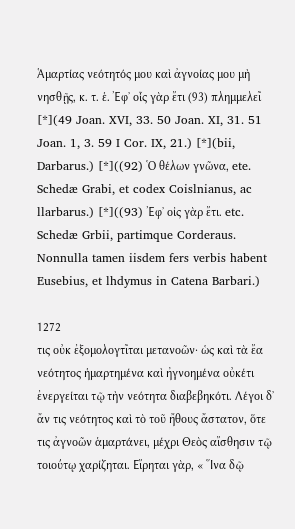Ἁμαρτίας νεότητός μου καὶ ἀγνοίας μου μὴ νησθῇς, κ. τ. ἑ. Ἐφʼ οἷς γὰρ ἔτι (93) πλημμελεῖ [*](49 Joan. XVI, 33. 50 Joan. XI, 31. 51 Joan. 1, 3. 59 I Cor. IX, 21.) [*](bii, Darbarus.) [*]((92) Ὁ θέλων γνῶνα, ete. Schedæ Grabi, et codex Coislnianus, ac llarbarus.) [*]((93) Ἐφʼ οἰς γὰρ ἔτι. etc. Schedæ Grbii, partimque Corderaus. Nonnulla tamen iisdem fers verbis habent Eusebius, et lhdymus in Catena Barbari.)

1272
τις οὐκ ἐξομολογτῖται μετανοῶν· ὡς καὶ τὰ ἔα νεότητος ἡμαρτημένα καὶ ἠγνοημένα οὐκέτι ἐνεργείται τῷ τὴν νεότητα διαβεβηκότι. Λέγοι δʼ ἄν τις νεότητος καὶ τὸ τοῦ ἤθους ἄστατον, ὅτε τις ἀγνοῶν ἁμαρτάνει, μέχρι Θεὸς αἴσθησιν τῷ τοιούτῳ χαρίζηται. Εἴρηται γὰρ, « Ἵνα δῷ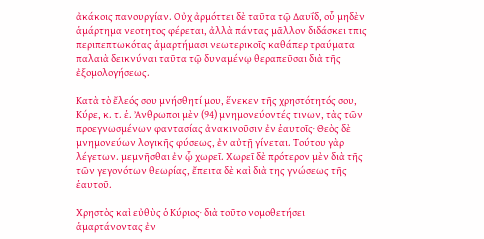ἀκάκοις πανουργίαν. Οὐχ ἀρμόττει δὲ ταῦτα τῷ Δαυΐδ, οὗ μηδὲν ἁμάρτημα νεοτητος φέρεται, ἀλλὰ πάντας μᾶλλον διδάσκει τπις περιπεπτωκότας ἁμαρτήμασι νεωτερικοῖς καθάπερ τραύματα παλαιὰ δεικνύναι ταῦτα τῷ δυναμένῳ θεραπεῦσαι διὰ τῆς ἐξομολογήσεως.

Κατὰ τὸ ἔλεός σου μνήσθητί μου, ἕνεκεν τῆς χρηστότητός σου, Κύρε, κ. τ. ἑ. Ἀνθρωποι μὲν (94) μνημονεύοντές τινων, τὰς τῶν προεγνωσμένων φαντασίας ἀνακινοῦσιν ἐν ἑαυτοῖς· Θεὸς δὲ μνημονεύων λογικῆς φύσεως, ἐν αὐτῇ γίνεται. Τούτου γὰρ λέγετων. μεμνῆσθαι ἐν ᾧ χωρεῖ. Χωρεῖ δὲ πρότερον μὲν διὰ τῆς τῶν γεγονότων θεωρίας, ἔπειτα δὲ καὶ διὰ της γνώσεως τῆς ἑαυτοῦ.

Χρηστὸς καὶ εὐθὺς ὁ Κύριος· διὰ τοῦτο νομοθετήσει ἁμαρτάνοντας ἐν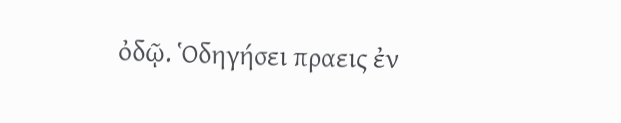ὀδῷ. Ὁδηγήσει πραεις ἐν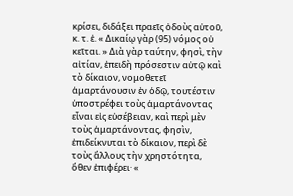κρίσει, διδάξει πραεῖς ὀδοὺς αὐτοῦ, κ. τ. ἑ. « Δικαίῳ γὰρ (95) νόμος οὐ κεῖται. » Διὰ γὰρ ταύτην, φησὶ, τὴν αἰτίαν, ἐπειδὴ πρόσεστιν αὐτῷ καὶ τὸ δίκαιον, νομοθετεῖ ἁμαρτάνουσιν ἐν ὁδῷ, τουτέστιν ὑποστρέφει τοὺς ἁμαρτάνοντας εἶναι εἰς εὐσέβειαν, καὶ περὶ μὲν τοὺς ἁμαρτάνοντας, φησὶν, ἐπιδείκνυται τὸ δίκαιον, περὶ δὲ τοὺς ἄλλους τὴν χρηστότητα, ὅθεν ἐπιφέρει· «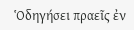Ὁδηγήσει πραεῖς ἐν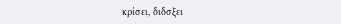κρίσει, διδσξει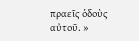πραεῖς ὁδοὺς αὐτοῦ. »